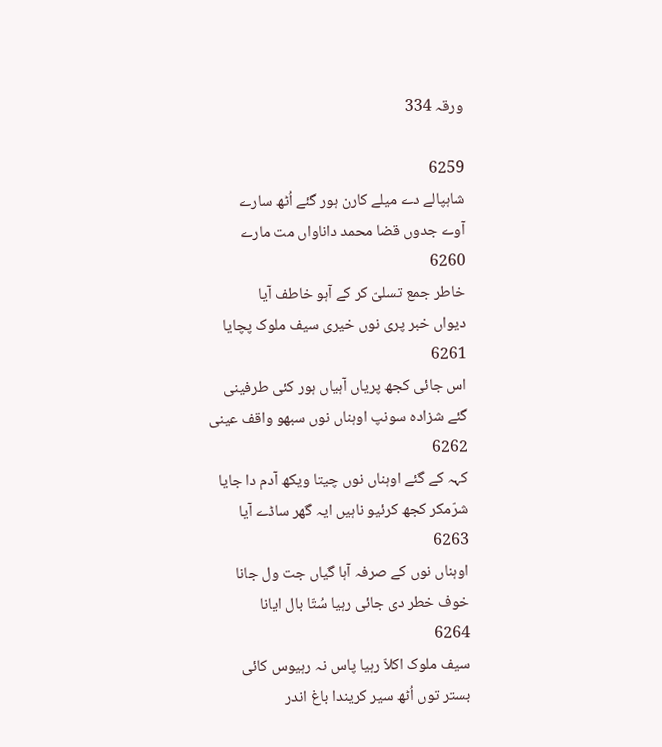ورقہ 334

6259
شاہپالے دے میلے کارن ہور گئے اُٹھ سارے
آوے جدوں قضا محمد داناواں مت مارے
6260
خاطر جمع تسلیّ کر کے آہو خاطف آیا
دیواں خبر پری نوں خیری سیف ملوک پچایا
6261
اس جائی کجھ پریاں آہیاں ہور کئی طرفینی
گئے شزادہ سونپ اوہناں نوں سبھو واقف عینی
6262
کہہ کے گئے اوہناں نوں چیتا ویکھ آدم دا جایا
شرّمکر کجھ کرئیو ناہیں ایہ گھر ساڈے آیا
6263
اوہناں نوں کے صرفہ آہا گیاں جت ول جانا
خوف خطر دی جائی رہیا سُتّا بال ایانا
6264
سیف ملوک اکلاّ رہیا پاس نہ رہیوس کائی
بستر توں اُٹھ سیر کریندا باغ اندر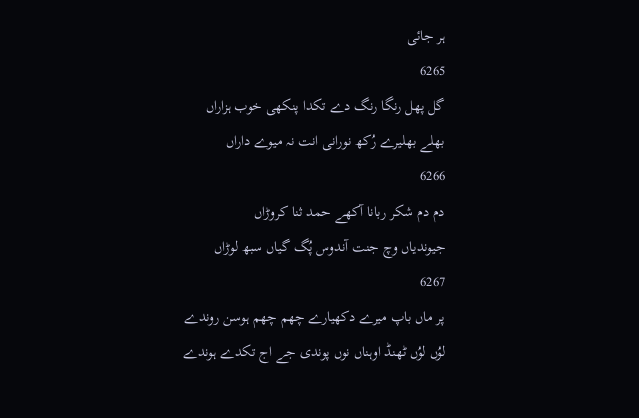ہر جائی
6265
گل پھل رنگا رنگ دے تکدا پنکھی خوب ہزاراں
بھلے بھلیرے رُکھ نورانی انت نہ میوے داراں
6266
دم دم شکر ربانا آکھے حمد ثنا کروڑاں
جیوندیاں وچ جنت آندوس پُگ گیاں سبھ لوڑاں
6267
پر ماں باپ میرے دکھیارے چھم چھم ہوسن روندے
لوُں لوُں ٹھنڈ اوہناں نوں پوندی جے اج تکدے ہوندے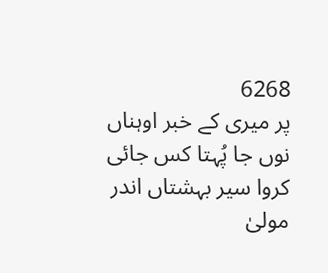6268
پر میری کے خبر اوہناں نوں جا پُہتا کس جائی
کروا سیر بہشتاں اندر مولیٰ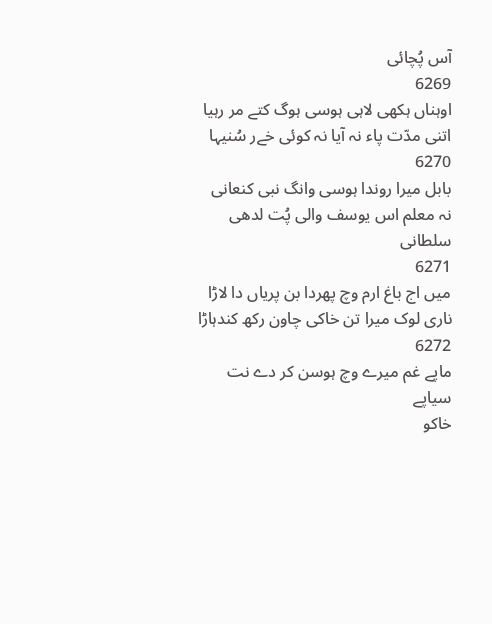آس پُچائی
6269
اوہناں ہکھی لاہی ہوسی ہوگ کتے مر رہیا
اتنی مدّت پاء نہ آیا نہ کوئی خےر سُنیہا
6270
بابل میرا روندا ہوسی وانگ نبی کنعانی
نہ معلم اس یوسف والی پُت لدھی سلطانی
6271
میں اج باغ ارم وچ پھردا بن پریاں دا لاڑا
ناری لوک میرا تن خاکی چاون رکھ کندہاڑا
6272
ماپے غم میرے وچ ہوسن کر دے نت سیاپے
خاکو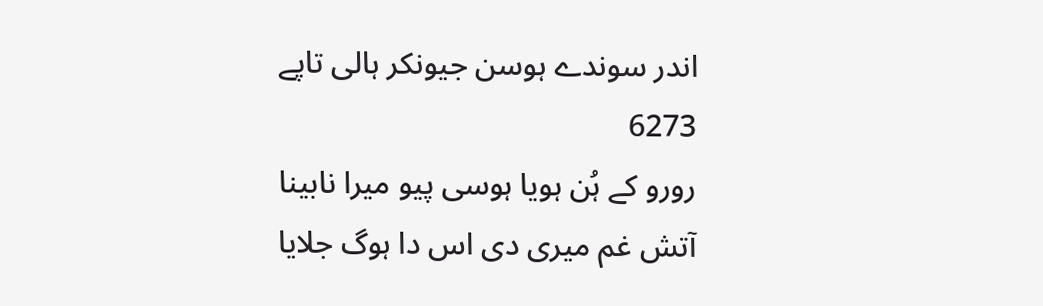اندر سوندے ہوسن جیونکر ہالی تاپے
6273
رورو کے ہُن ہویا ہوسی پیو میرا نابینا
آتش غم میری دی اس دا ہوگ جلایا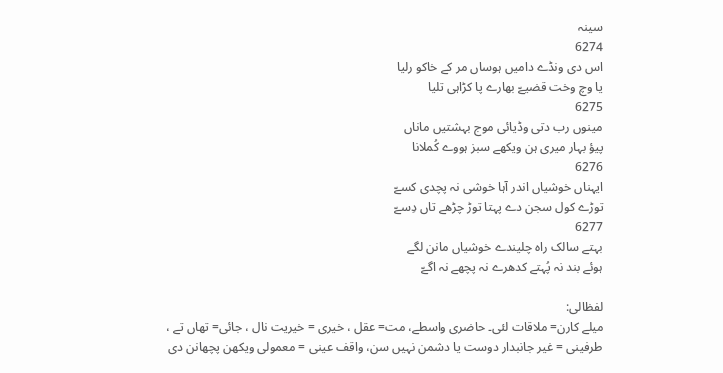سینہ
6274
اس دی ونڈے دامیں ہوساں مر کے خاکو رلیا
یا وچ وخت قضیےّ بھارے پا کڑاہی تلیا
6275
مینوں رب دتی وڈیائی موج بہشتیں ماناں
پیؤ بہار میری ہن ویکھے سبز ہووے کُملانا
6276
ایہناں خوشیاں اندر آہا خوشی نہ پچدی کسےّ
توڑے کول سجن دے پہتا توڑ چڑھے تاں دِسےّ
6277
بہتے سالک راہ چلیندے خوشیاں مانن لگے
ہوئے بند نہ پُہتے کدھرے نہ پچھے نہ اگےّ

لفظالی:
میلے کارن= ملاقات لئی۔ حاضری واسطے، مت= عقل ، خیری = خیریت نال ، جائی= تھاں تے ، طرفینی = غیر جانبدار دوست یا دشمن نہیں سن، واقف عینی = معمولی ویکھن پچھانن دی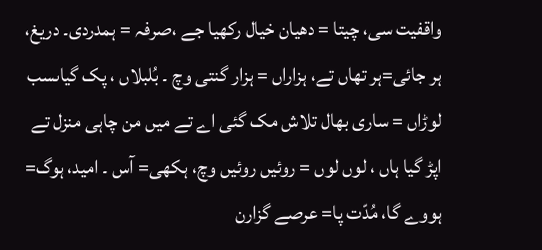واقفیت سی، چیتا = دھیان خیال رکھیا جے ،صرفہ = ہمدردی۔ دریغ، ہر جائی=ہر تھاں تے، ہزاراں = ہزار گنتی وچ ۔ بُلبلاں ، پک گیاںسب لوڑاں = ساری بھال تلاش مک گئی اے تے میں من چاہی منزل تے اپڑ گیا ہاں ، لوں لوں = روئیں روئیں وچ، ہکھی= آس ۔ امید، ہوگ= ہووے گا، مُدّت پا= عرصے گزارن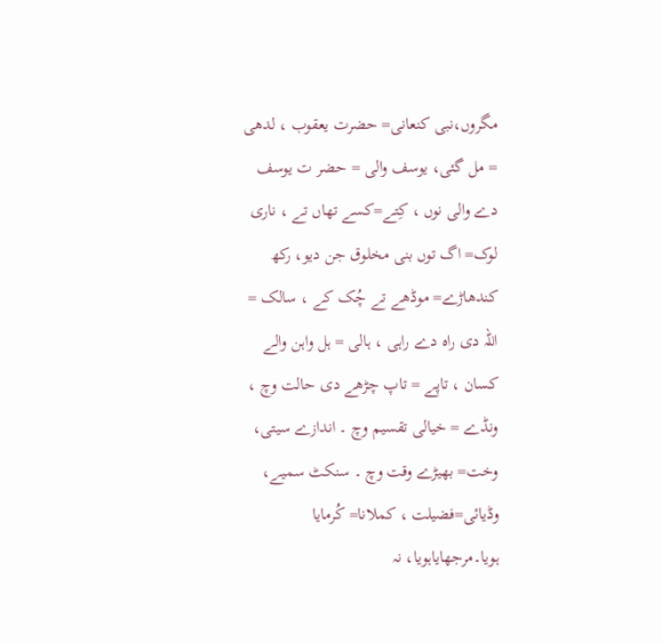مگروں،نبی کنعانی= حضرت یعقوب ، لدھی = مل گئی، یوسف والی = حضر ت یوسف دے والی نوں ، کِتے=کسے تھاں تے ، ناری لوک= اگ توں بنی مخلوق جن دیو، رکھ کندھاڑے= موڈھے تے چُک کے ، سالک = اللہ دی راہ دے راہی ، ہالی = ہل واہن والے کسان ، تاپے = تاپ چڑھے دی حالت وچ ، ونڈے = خیالی تقسیم وچ ۔ اندازے سیتی، وخت= بھیڑے وقت وچ ۔ سنکٹ سمیے، وڈیائی=فضیلت ، کملانا= کُرمایا ہویا۔مرجھایاہویا، نہ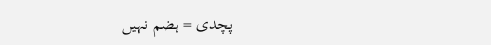پچدی = ہضم نہیں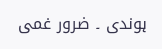ہوندی ۔ ضرور غمی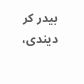بیدر کر دیندی،